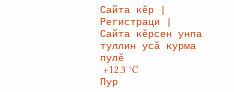Сайта кӗр | Регистраци | Сайта кӗрсен унпа туллин усӑ курма пулӗ
 +12.3 °C
Пур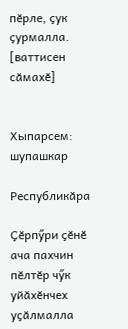пӗрле, ҫук ҫурмалла.
[ваттисен сӑмахӗ]


Хыпарсем: шупашкар

Республикӑра

Ҫӗрпӳри ҫӗнӗ ача пахчин пӗлтӗр чӳк уйӑхӗнчех уҫӑлмалла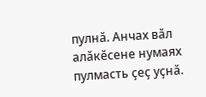пулнӑ. Анчах вӑл алӑкӗсене нумаях пулмасть ҫеҫ уҫнӑ.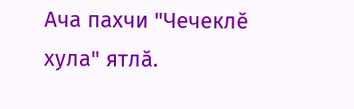Ача пахчи "Чечеклӗ хула" ятлӑ.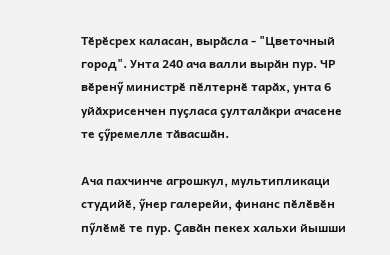Тӗрӗсрех каласан, вырӑсла - "Цветочный город". Унта 240 ача валли вырӑн пур. ЧР вӗренӳ министрӗ пӗлтернӗ тарӑх, унта 6 уйӑхрисенчен пуҫласа ҫулталӑкри ачасене те ҫӳремелле тӑвасшӑн.

Ача пахчинче агрошкул, мультипликаци студийӗ, ӳнер галерейи, финанс пӗлӗвӗн пӳлӗмӗ те пур. Ҫавӑн пекех хальхи йышши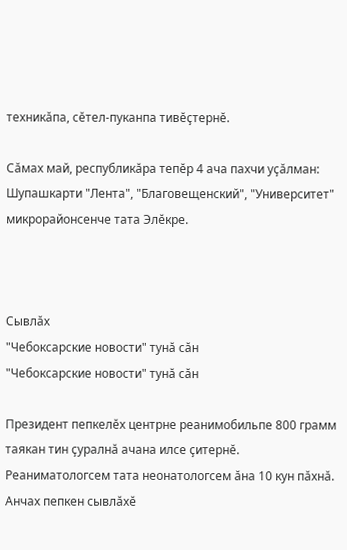техникӑпа, сӗтел-пуканпа тивӗҫтернӗ.

Сӑмах май, республикӑра тепӗр 4 ача пахчи уҫӑлман: Шупашкарти "Лента", "Благовещенский", "Университет" микрорайонсенче тата Элӗкре.



Сывлӑх
"Чебоксарские новости" тунӑ сӑн
"Чебоксарские новости" тунӑ сӑн

Президент пепкелӗх центрне реанимобильпе 800 грамм таякан тин ҫуралнӑ ачана илсе ҫитернӗ. Реаниматологсем тата неонатологсем ӑна 10 кун пӑхнӑ. Анчах пепкен сывлӑхӗ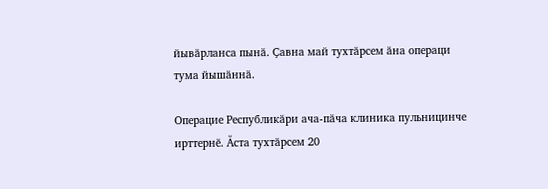йывӑрланса пынӑ. Ҫавна май тухтӑрсем ӑна операци тума йышӑннӑ.

Операцие Республикӑри ача-пӑча клиника пульницинче ирттернӗ. Ӑста тухтӑрсем 20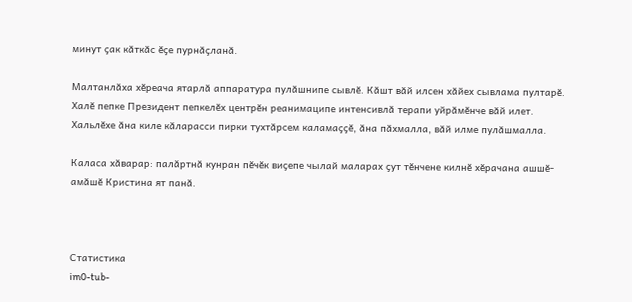минут ҫак кӑткӑс ӗҫе пурнӑҫланӑ.

Малтанлӑха хӗреача ятарлӑ аппаратура пулӑшнипе сывлӗ. Кӑшт вӑй илсен хӑйех сывлама пултарӗ. Халӗ пепке Президент пепкелӗх центрӗн реанимаципе интенсивлӑ терапи уйрӑмӗнче вӑй илет. Хальлӗхе ӑна киле кӑларасси пирки тухтӑрсем каламаҫҫӗ, ӑна пӑхмалла, вӑй илме пулӑшмалла.

Каласа хӑварар: палӑртнӑ кунран пӗчӗк виҫепе чылай маларах ҫут тӗнчене килнӗ хӗрачана ашшӗ-амӑшӗ Кристина ят панӑ.



Статистика
im0-tub-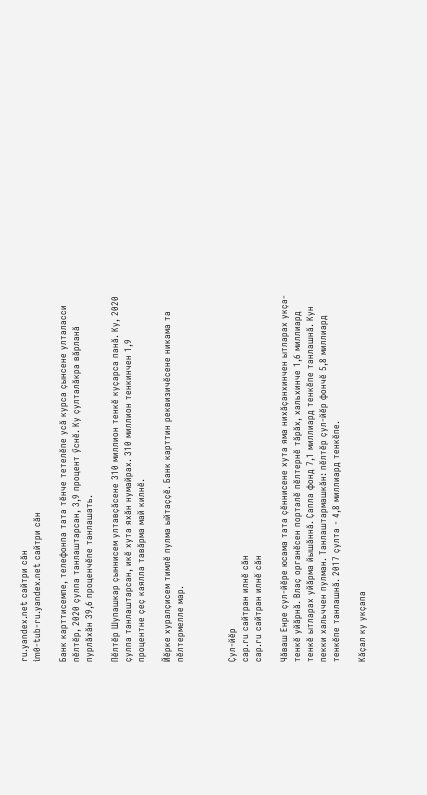ru.yandex.net сайтри сӑн
im0-tub-ru.yandex.net сайтри сӑн

Банк карттисемпе, телефонпа тата тӗнче тетелӗпе усӑ курса ҫынсене улталасси пӗлтӗр, 2020 ҫулпа танлаштарсан, 3,9 процент ӳснӗ. Ку ҫулталӑкра вӑрланӑ пурлӑхӑн 39,6 проценчӗпе танлашать.

Пӗлтӗр Шупашкар ҫыннисем ултавҫӑсене 310 миллион тенкӗ куҫарса панӑ. Ку, 2020 ҫулпа танлаштарсан, икӗ хута яхӑн нумайрах. 310 миллион тенкинчен 1,9 процентне ҫеҫ каялла тавӑрма май килнӗ.

Йӗрке хуралҫисем тимлӗ пулма ыйтаҫҫӗ. Банк карттин реквизичӗсене никама та пӗлтермелле мар.



Ҫул-йӗр
cap.ru сайтран илнӗ сӑн
cap.ru сайтран илнӗ сӑн

Чӑваш Енре ҫул-йӗре юсама тата ҫӗннисене хута яма нихӑҫанхинчен ытларах укҫа-тенкӗ уйӑрнӑ. Влаҫ органӗсен порталӗ пӗлтернӗ тӑрӑх, хальхинче 1,6 миллиард тенкӗ ытларах уйӑрма йышӑннӑ. Ҫапла фонд 7,1 миллиард тенкӗпе танлашнӑ. Кун пекки хальччен пулман. Танлаштармашкӑн: пӗлтӗр ҫул-йӗр фончӗ 5,8 миллиард тенкӗпе танлашнӑ. 2017 ҫулта - 4,8 миллиард тенкӗпе.

Кӑҫал ку укҫапа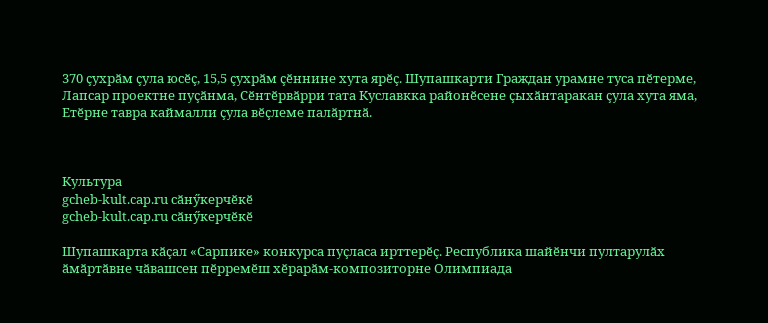370 ҫухрӑм ҫула юсӗҫ, 15,5 ҫухрӑм ҫӗннине хута ярӗҫ. Шупашкарти Граждан урамне туса пӗтерме, Лапсар проектне пуҫӑнма, Сӗнтӗрвӑрри тата Куславкка районӗсене ҫыхӑнтаракан ҫула хута яма, Етӗрне тавра каймалли ҫула вӗҫлеме палӑртнӑ.



Культура
gcheb-kult.cap.ru сӑнӳкерчӗкӗ
gcheb-kult.cap.ru сӑнӳкерчӗкӗ

Шупашкарта кӑҫал «Сарпике» конкурса пуҫласа ирттерӗҫ. Республика шайӗнчи пултарулӑх ӑмӑртӑвне чӑвашсен пӗрремӗш хӗрарӑм-композиторне Олимпиада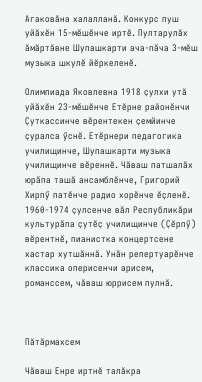Агаковӑна халалланӑ. Конкурс пуш уйӑхӗн 15-мӗшӗнче иртӗ. Пултарулӑх ӑмӑртӑвне Шупашкарти ача-пӑча 3-мӗш музыка шкулӗ йӗркеленӗ.

Олимпиада Яковлевна 1918 ҫулхи утӑ уйӑхӗн 23-мӗшӗнче Етӗрне районӗнчи Ҫуткассинче вӗрентекен ҫемйинче ҫуралса ӳснӗ. Етӗрнери педагогика училищинче, Шупашкарти музыка училищинче вӗреннӗ. Чӑваш патшалӑх юрӑпа ташӑ ансамблӗнче, Григорий Хирпӳ патӗнче радио хорӗнче ӗҫленӗ. 1960-1974 ҫулсенче вӑл Республикӑри культурӑпа ҫутӗҫ училищинче (Ҫӗрпӳ) вӗрентнӗ, пианистка концертсене хастар хутшӑннӑ. Унӑн репертуарӗнче классика оперисенчи арисем, романссем, чӑваш юррисем пулнӑ.



Пӑтӑрмахсем

Чӑваш Енре иртнӗ талӑкра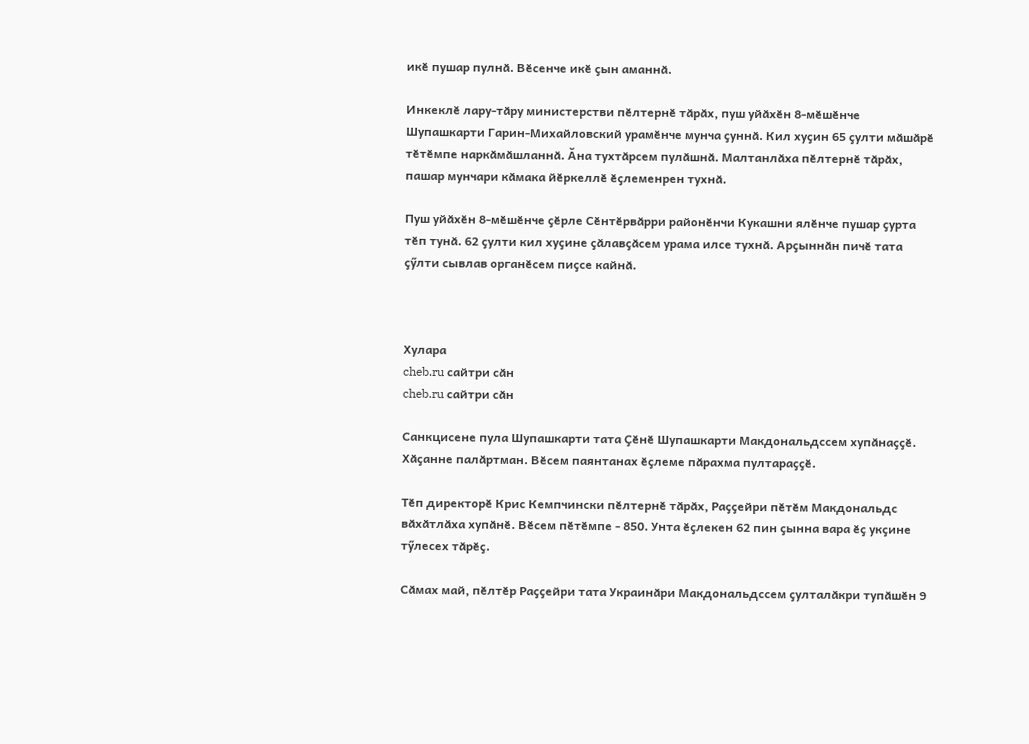икӗ пушар пулнӑ. Вӗсенче икӗ ҫын аманнӑ.

Инкеклӗ лару-тӑру министерстви пӗлтернӗ тӑрӑх, пуш уйӑхӗн 8-мӗшӗнче Шупашкарти Гарин-Михайловский урамӗнче мунча ҫуннӑ. Кил хуҫин 65 ҫулти мӑшӑрӗ тӗтӗмпе наркӑмӑшланнӑ. Ӑна тухтӑрсем пулӑшнӑ. Малтанлӑха пӗлтернӗ тӑрӑх, пашар мунчари кӑмака йӗркеллӗ ӗҫлеменрен тухнӑ.

Пуш уйӑхӗн 8-мӗшӗнче ҫӗрле Сӗнтӗрвӑрри районӗнчи Кукашни ялӗнче пушар ҫурта тӗп тунӑ. 62 ҫулти кил хуҫине ҫӑлавҫӑсем урама илсе тухнӑ. Арҫыннӑн пичӗ тата ҫӳлти сывлав органӗсем пиҫсе кайнӑ.



Хулара
cheb.ru сайтри сӑн
cheb.ru сайтри сӑн

Санкцисене пула Шупашкарти тата Ҫӗнӗ Шупашкарти Макдональдссем хупӑнаҫҫӗ. Хӑҫанне палӑртман. Вӗсем паянтанах ӗҫлеме пӑрахма пултараҫҫӗ.

Тӗп директорӗ Крис Кемпчински пӗлтернӗ тӑрӑх, Раҫҫейри пӗтӗм Макдональдс вӑхӑтлӑха хупӑнӗ. Вӗсем пӗтӗмпе - 850. Унта ӗҫлекен 62 пин ҫынна вара ӗҫ укҫине тӳлесех тӑрӗҫ.

Сӑмах май, пӗлтӗр Раҫҫейри тата Украинӑри Макдональдссем ҫулталӑкри тупӑшӗн 9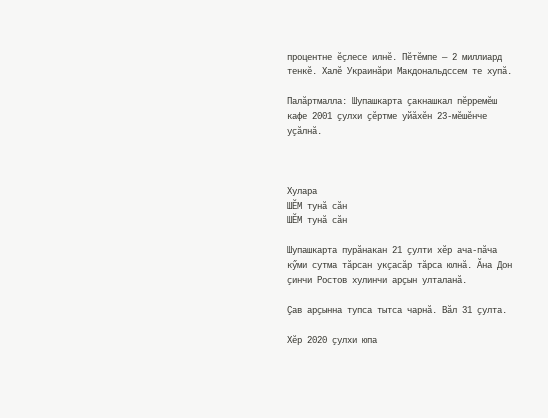процентне ӗҫлесе илнӗ. Пӗтӗмпе — 2 миллиард тенкӗ. Халӗ Украинӑри Макдональдссем те хупӑ.

Палӑртмалла: Шупашкарта ҫакнашкал пӗрремӗш кафе 2001 ҫулхи ҫӗртме уйӑхӗн 23-мӗшӗнче уҫӑлнӑ.



Хулара
ШӖМ тунӑ сӑн
ШӖМ тунӑ сӑн

Шупашкарта пурӑнакан 21 ҫулти хӗр ача-пӑча кӳми сутма тӑрсан укҫасӑр тӑрса юлнӑ. Ӑна Дон ҫинчи Ростов хулинчи арҫын улталанӑ.

Ҫав арҫынна тупса тытса чарнӑ. Вӑл 31 ҫулта.

Хӗр 2020 ҫулхи юпа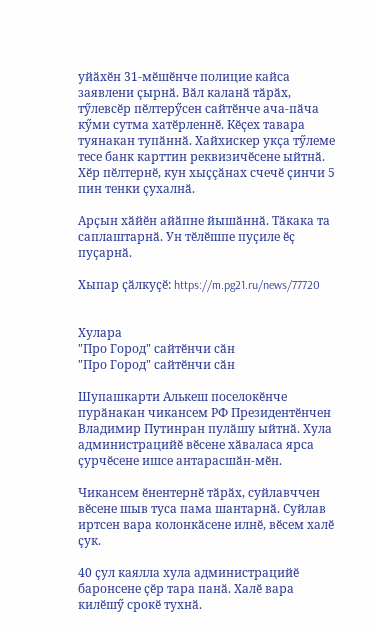уйӑхӗн 31-мӗшӗнче полицие кайса заявлени ҫырнӑ. Вӑл каланӑ тӑрӑх, тӳлевсӗр пӗлтерӳсен сайтӗнче ача-пӑча кӳми сутма хатӗрленнӗ. Кӗҫех тавара туянакан тупӑннӑ. Хайхискер укҫа тӳлеме тесе банк карттин реквизичӗсене ыйтнӑ. Хӗр пӗлтернӗ, кун хыҫҫӑнах счечӗ ҫинчи 5 пин тенки ҫухалнӑ.

Арҫын хӑйӗн айӑпне йышӑннӑ. Тӑкака та саплаштарнӑ. Ун тӗлӗшпе пуҫиле ӗҫ пуҫарнӑ.

Хыпар ҫӑлкуҫӗ: https://m.pg21.ru/news/77720


Хулара
"Про Город" сайтӗнчи сӑн
"Про Город" сайтӗнчи сӑн

Шупашкарти Алькеш поселокӗнче пурӑнакан чикансем РФ Президентӗнчен Владимир Путинран пулӑшу ыйтнӑ. Хула администрацийӗ вӗсене хӑваласа ярса ҫурчӗсене ишсе антарасшӑн-мӗн.

Чикансем ӗнентернӗ тӑрӑх, суйлавччен вӗсене шыв туса пама шантарнӑ. Суйлав иртсен вара колонкӑсене илнӗ, вӗсем халӗ ҫук.

40 ҫул каялла хула администрацийӗ баронсене ҫӗр тара панӑ. Халӗ вара килӗшӳ срокӗ тухнӑ.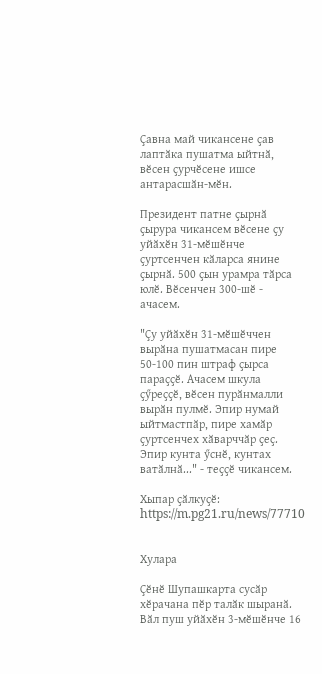Ҫавна май чикансене ҫав лаптӑка пушатма ыйтнӑ, вӗсен ҫурчӗсене ишсе антарасшӑн-мӗн.

Президент патне ҫырнӑ ҫырура чикансем вӗсене ҫу уйӑхӗн 31-мӗшӗнче ҫуртсенчен кӑларса янине ҫырнӑ. 500 ҫын урамра тӑрса юлӗ. Вӗсенчен 300-шӗ - ачасем.

"Ҫу уйӑхӗн 31-мӗшӗччен вырӑна пушатмасан пире 50-100 пин штраф ҫырса параҫҫӗ. Ачасем шкула ҫӳреҫҫӗ, вӗсен пурӑнмалли вырӑн пулмӗ. Эпир нумай ыйтмастпӑр, пире хамӑр ҫуртсенчех хӑварччӑр ҫеҫ. Эпир кунта ӳснӗ, кунтах ватӑлнӑ..." - теҫҫӗ чикансем.

Хыпар ҫӑлкуҫӗ: https://m.pg21.ru/news/77710


Хулара

Ҫӗнӗ Шупашкарта сусӑр хӗрачана пӗр талӑк шыранӑ. Вӑл пуш уйӑхӗн 3-мӗшӗнче 16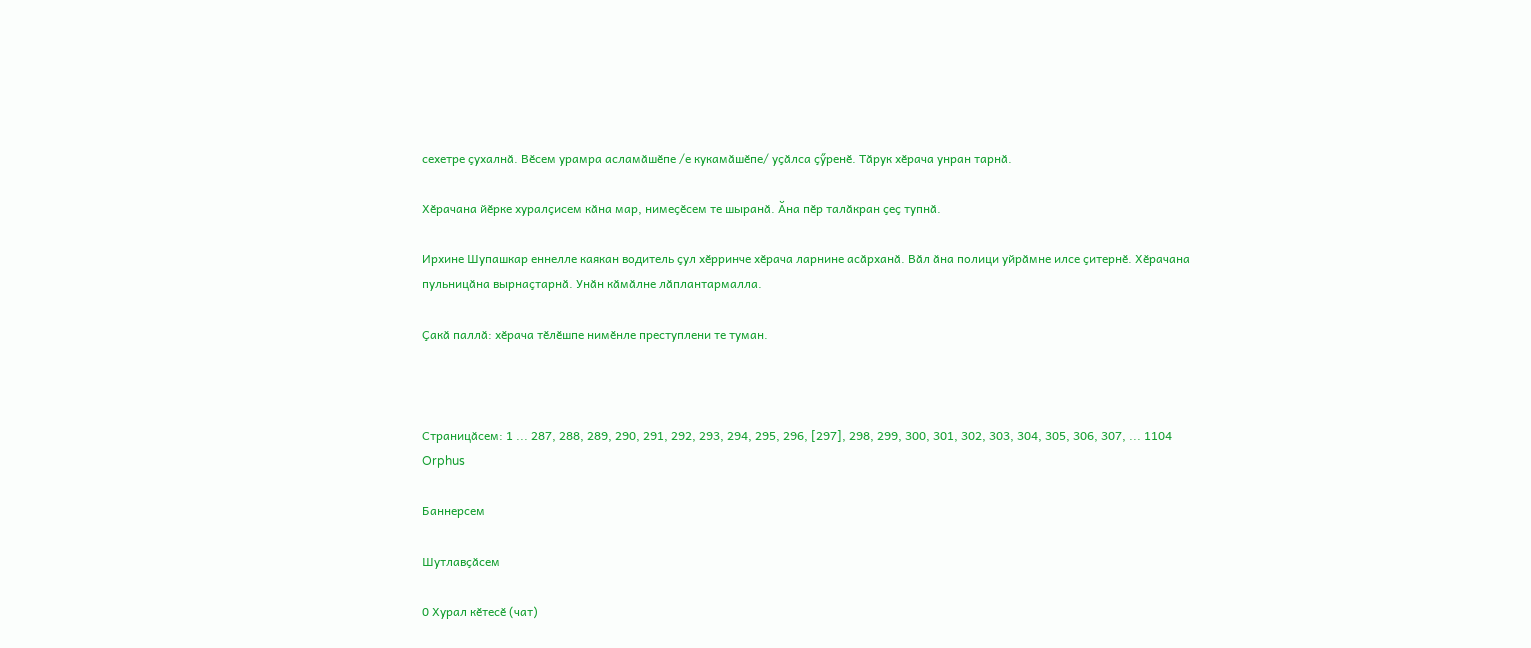сехетре ҫухалнӑ. Вӗсем урамра асламӑшӗпе /е кукамӑшӗпе/ уҫӑлса ҫӳренӗ. Тӑрук хӗрача унран тарнӑ.

Хӗрачана йӗрке хуралҫисем кӑна мар, нимеҫӗсем те шыранӑ. Ӑна пӗр талӑкран ҫеҫ тупнӑ.

Ирхине Шупашкар еннелле каякан водитель ҫул хӗрринче хӗрача ларнине асӑрханӑ. Вӑл ӑна полици уйрӑмне илсе ҫитернӗ. Хӗрачана пульницӑна вырнаҫтарнӑ. Унӑн кӑмӑлне лӑплантармалла.

Ҫакӑ паллӑ: хӗрача тӗлӗшпе нимӗнле преступлени те туман.



Страницӑсем: 1 ... 287, 288, 289, 290, 291, 292, 293, 294, 295, 296, [297], 298, 299, 300, 301, 302, 303, 304, 305, 306, 307, ... 1104
Orphus

Баннерсем

Шутлавҫӑсем

0 Хурал кӗтесӗ (чат)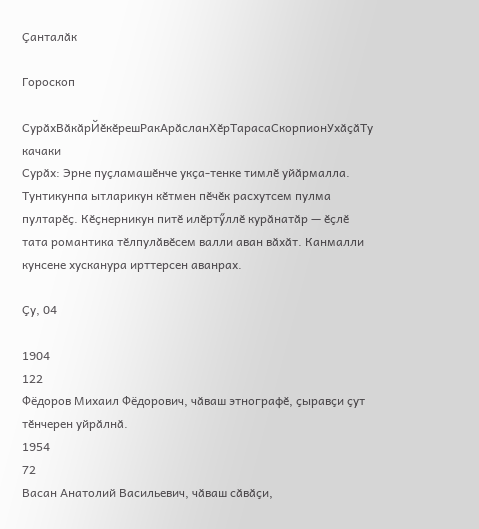Ҫанталӑк

Гороскоп

СурӑхВӑкӑрЙӗкӗрешРакАрӑсланХӗрТарасаСкорпионУхӑҫӑТу качаки
Сурӑх: Эрне пуҫламашӗнче укҫа-тенке тимлӗ уйӑрмалла. Тунтикунпа ытларикун кӗтмен пӗчӗк расхутсем пулма пултарӗҫ. Кӗҫнерникун питӗ илӗртӳллӗ курӑнатӑр — ӗҫлӗ тата романтика тӗлпулӑвӗсем валли аван вӑхӑт. Канмалли кунсене хусканура ирттерсен аванрах.

Ҫу, 04

1904
122
Фёдоров Михаил Фёдорович, чӑваш этнографӗ, ҫыравҫи ҫут тӗнчерен уйрӑлнӑ.
1954
72
Васан Анатолий Васильевич, чӑваш сӑвӑҫи,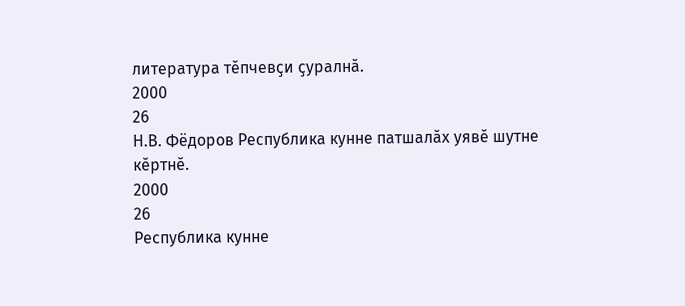литература тӗпчевҫи ҫуралнӑ.
2000
26
Н.В. Фёдоров Республика кунне патшалӑх уявӗ шутне кӗртнӗ.
2000
26
Республика кунне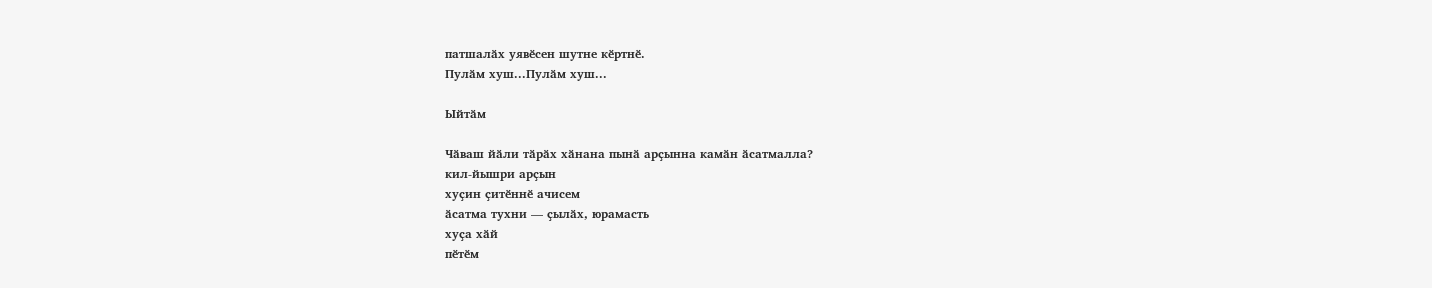патшалӑх уявӗсен шутне кӗртнӗ.
Пулӑм хуш...Пулӑм хуш...

Ыйтӑм

Чӑваш йӑли тӑрӑх хӑнана пынӑ арҫынна камӑн ӑсатмалла?
кил-йышри арҫын
хуҫин ҫитӗннӗ ачисем
ӑсатма тухни — ҫылӑх, юрамасть
хуҫа хӑй
пӗтӗм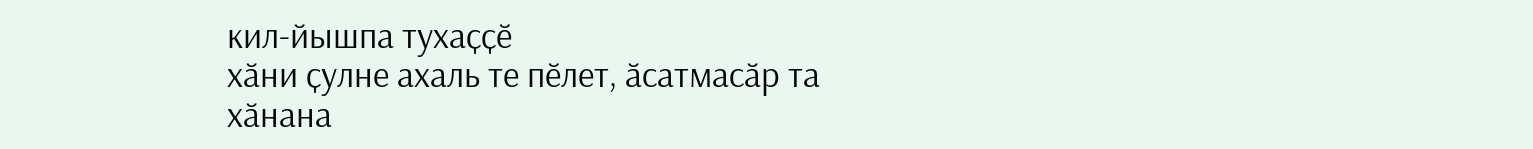кил-йышпа тухаҫҫӗ
хӑни ҫулне ахаль те пӗлет, ӑсатмасӑр та
хӑнана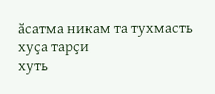ӑсатма никам та тухмасть
хуҫа тарҫи
хуть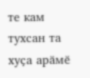те кам тухсан та
хуҫа арӑмӗ